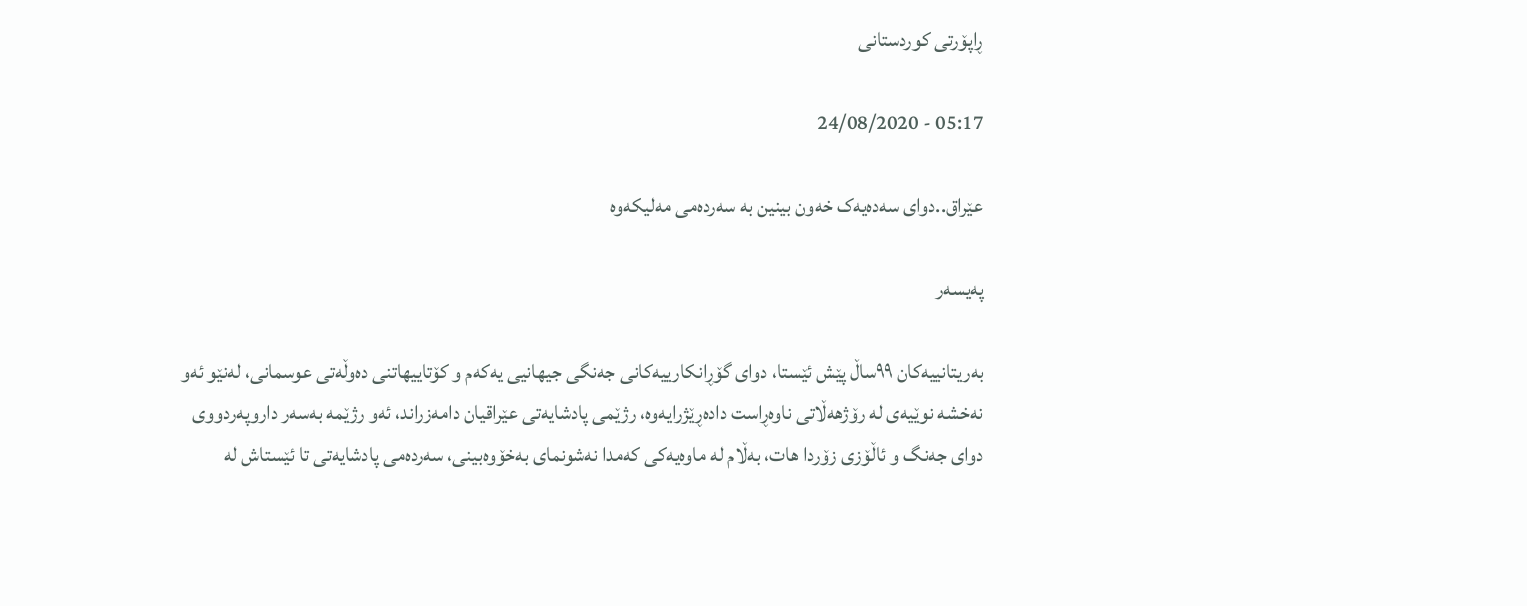ڕاپۆرتی کوردستانی

05:17 - 24/08/2020

عێراق..دواى سەدەیەک خه‌ون بینین به‌ سەردەمی مەلیکەوە‌

پەیسەر

به‌ریتانییه‌كان ٩٩ساڵ پێش ئێستا، دواى گۆڕانکارییەکانی جەنگی جیهانیی یەکەم و کۆتاییهاتنی دەوڵەتی عوسمانی، له‌نێو ئه‌و نه‌خشه‌ نوێیه‌ى له‌ رۆژهه‌ڵاتى ناوه‌ڕاست داده‌ڕێژرایه‌وه‌، رژێمى پادشایه‌تی عێراقیان دامه‌زراند، ئه‌و رژێمه‌ به‌سه‌ر داروپه‌ردووى دواى جه‌نگ و ئاڵۆزى زۆردا هات، به‌ڵام له‌ ماوه‌یه‌كى كه‌مدا نه‌شونماى به‌خۆوه‌بینى، سه‌رده‌مى پادشایه‌تى تا ئێستاش له‌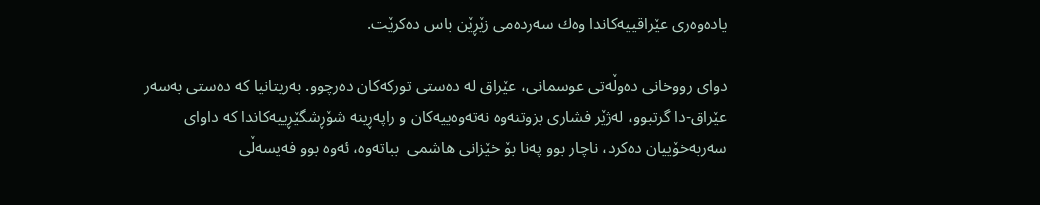یاده‌وه‌رى عێراقییه‌كاندا وه‌ك سه‌رده‌مى زێڕێن باس ده‌كرێت.

دوای رووخانی دەوڵەتی عوسمانی، عێراق لە دەستی تورکەکان دەرچوو. بەریتانیا کە دەستی بەسەر عێراق-دا گرتبوو، لەژێر فشاری بزوتنەوە نەتەوەییەکان و راپەڕینە شۆڕشگێڕییەکاندا کە داوای سەربەخۆییان دەکرد، ناچار بوو پەنا بۆ خێزانی هاشمی  بباتەوە، ئەوە بوو فەیسەڵی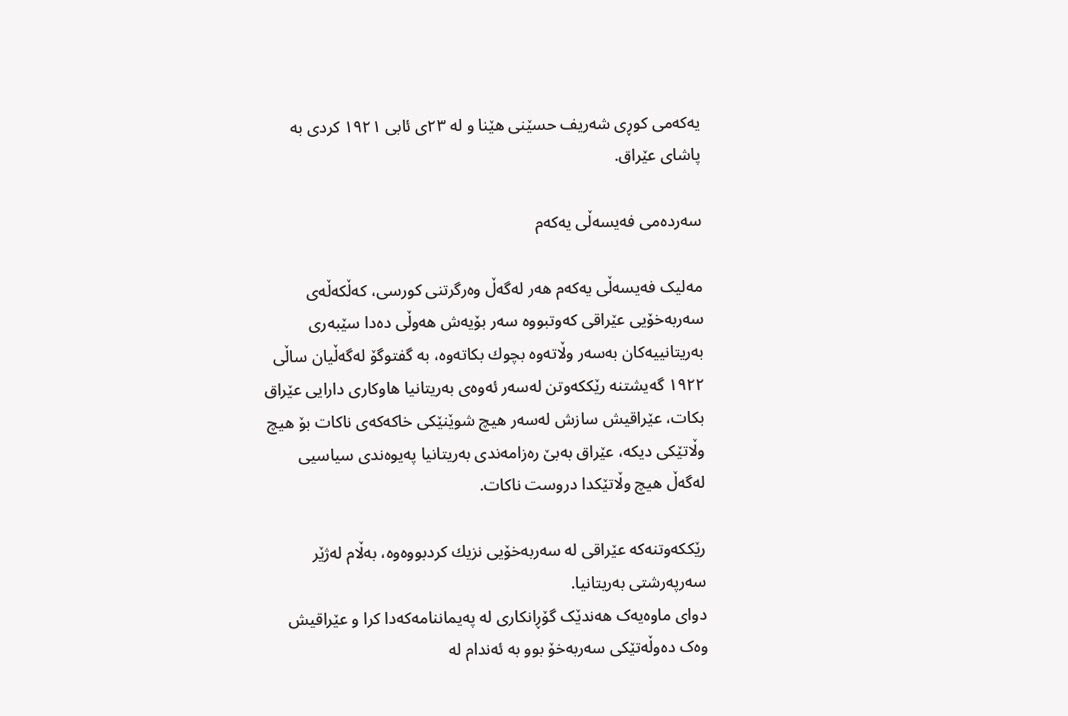یەکەمی کوڕی شەریف حسێنی هێنا و لە ٢٣ی ئابی ١٩٢١ کردی بە پاشای عێراق.

سه‌رده‌مى فەیسەڵى یه‌كه‌م

مەلیک فەیسەڵی یەکەم هه‌ر له‌گه‌ڵ وه‌رگرتنى كورسى، كه‌ڵكه‌ڵه‌ى سه‌ربه‌خۆیى عێراقى كه‌وتبووه ‌سه‌ر بۆیه‌ش هه‌وڵى ده‌دا سێبه‌رى به‌ریتانییه‌كان به‌سه‌ر وڵاته‌وه‌ بچوك بكاته‌وه‌، به‌ گفتوگۆ له‌گه‌ڵیان ساڵى ١٩٢٢ گه‌یشتنه‌ رێككه‌وتن له‌سه‌ر ئه‌وه‌ى به‌ریتانیا هاوكارى دارایى عێراق بكات، عێراقیش سازش لەسەر هیچ شوێنێکی خاکەکەی ناکات بۆ هیچ وڵاتێکی دیکە، عێراق بەبێ رەزامەندی بەریتانیا پەیوەندی سیاسیی لەگەڵ هیچ وڵاتێکدا دروست ناکات.

رێككه‌وتنه‌كه‌ عێراقى له‌ سه‌ربه‌خۆیى نزیك كردبووه‌وه‌، بەڵام لەژێر سەرپەرشتی بەریتانیا.
دوای ماوەیەک هەندێک گۆڕانکاری لە پەیماننامەکەدا کرا و عێراقیش وەک دەوڵەتێکی سەربەخۆ بوو بە ئەندام لە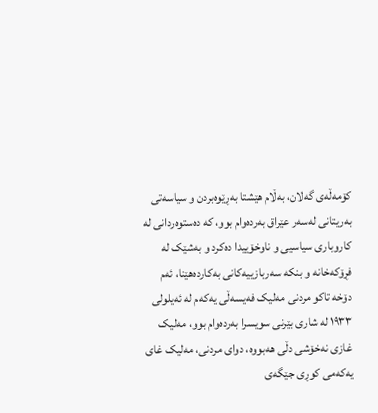کۆمەڵەی گەلان، بەڵام هێشتا بەڕێوەبردن و سیاسەتی بەریتانی لەسەر عێراق بەردەوام بوو، کە دەستوەردانی لە کاروباری سیاسیی و ناوخۆییدا دەکرد و بەشێک لە فڕۆکەخانە و بنکە سەربازییەکانی بەکاردەهێنا، ئەم دۆخە تاکو مردنی مەلیک فەیسەڵی یەکەم لە ئەیلولی ١٩٣٣ لە شاری بێرنی سویسرا بەردەوام بوو، مەلیک غازی نەخۆشی دڵی هەبووە، دوای مردنی، مەلیک غای یەکەمی کوڕی جێگەی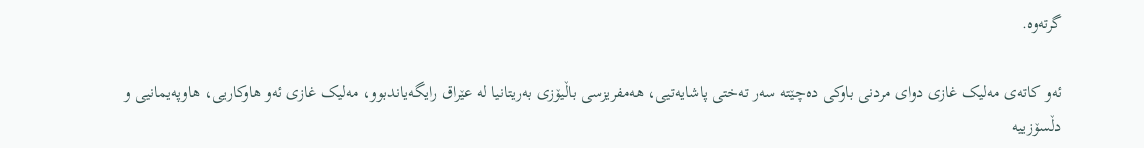گرتەوە.

ئەو کاتەی مەلیک غازی دوای مردنی باوکی دەچێتە سەر تەختی پاشایەتیی، هەمفریزسی باڵیۆزی بەریتانیا لە عێراق رایگەیاندبوو، مەلیک غازی ئەو هاوکاریی، هاوپەیمانیی و دڵسۆزییە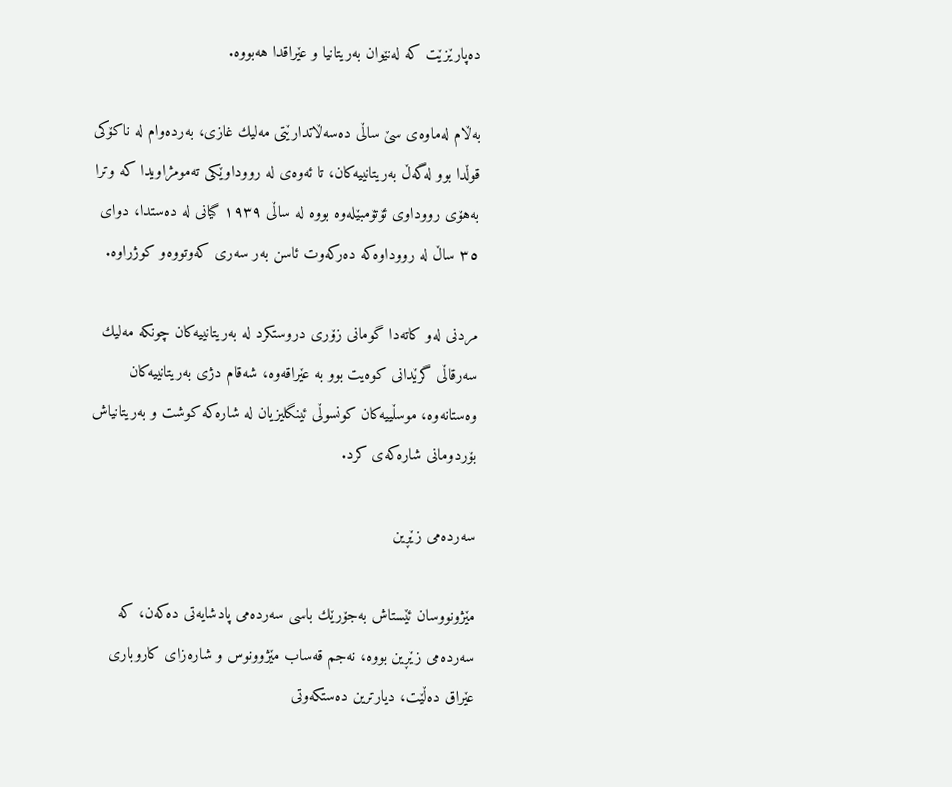دەپارێزێت کە لەنێوان بەریتانیا و عێراقدا هەبووە.

به‌ڵام له‌ماوه‌ى سێ ساڵى ده‌سه‌ڵاتدارێتى مه‌لیك غازى، به‌رده‌وام له‌ ناكۆكى قوڵدا بوو له‌گه‌ڵ به‌ریتانییه‌كان، تا ئه‌وه‌ى له‌ رووداوێكى ته‌مومژاویدا كه‌ وترا به‌هۆى رووداوى ئۆتۆمبێله‌وه‌ بووه‌ له‌ ساڵى ١٩٣٩ گیانى له‌ ده‌ستدا، دواى ٣٥ ساڵ له‌ رووداوه‌كه‌ ده‌ركه‌وت ئاسن به‌ر سه‌رى كه‌وتووه‌و كوژراوه‌.

مردنى له‌و كاته‌دا گومانى زۆرى دروستكرد له‌ به‌ریتانییه‌كان چونكه‌ مه‌لیك سه‌رقاڵى گرێدانى كوه‌یت بوو به‌ عێراقه‌وه‌، شه‌قام دژى به‌ریتانییه‌كان وه‌ستانه‌وه‌، موسڵییه‌كان كونسوڵى ئینگلیزیان له‌ شاره‌كه‌ كوشت و به‌ریتانیاش بۆردومانى شاره‌كه‌ى كرد.

سه‌رده‌مى زێڕین

مێژونووسان ئێستاش به‌جۆرێك باسى سه‌رده‌مى پادشایه‌تى ده‌كه‌ن، كه‌ سه‌رده‌مى زێڕین بووه‌، نه‌جم قه‌ساب مێژوونوس و شاره‌زاى كاروبارى عێراق ده‌ڵێت، دیارترین ده‌ستكه‌وتى‌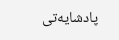پادشایه‌تى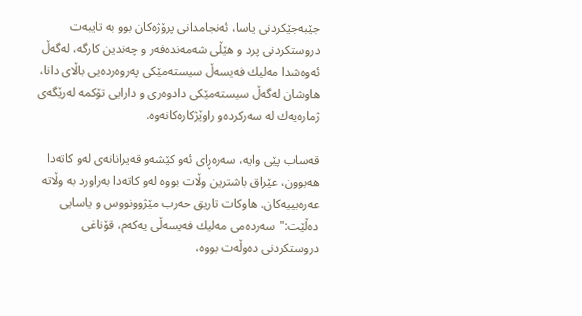جێبه‌جێكردنى یاسا، ئه‌نجامدانى پرۆژه‌كان بوو به‌ تایبه‌ت دروستكردنى پرد و هێڵى شه‌مه‌نده‌فه‌ر و چه‌ندین كارگه، له‌گه‌ڵ ئه‌وه‌شدا مه‌لیك فه‌یسه‌ڵ سیسته‌مێكى په‌روه‌رده‌یى باڵاى دانا، هاوشان له‌گه‌ڵ سیسته‌مێكى دادوه‌رى و دارایى تۆكمه‌ له‌رێگه‌ى ژماره‌یه‌ك له‌ سه‌ركرده‌و راوێژكاره‌كانه‌وه‌.

قه‌ساب پێى وایه‌، سه‌ره‌ڕاى ئه‌و كێشه‌و قه‌یرانانه‌ى له‌و كاته‌دا هه‌بوون، عێراق باشترین وڵات بووه‌ له‌و كاته‌دا به‌راورد به‌ وڵاته‌ عه‌ره‌بییه‌كان. هاوكات تاریق حه‌رب مێژوونووس و یاسایى ده‌ڵێت:"سه‌رده‌مى مه‌لیك فه‌یسه‌ڵى یه‌كه‌م، قۆناغى دروستكردنى ده‌وڵه‌ت بووه‌،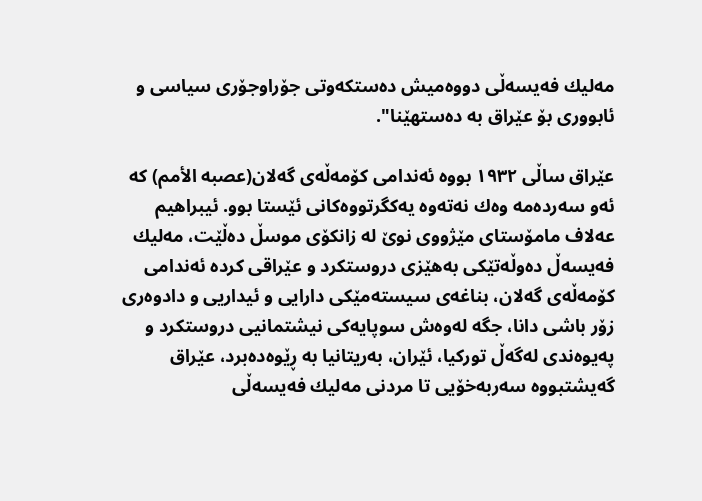مه‌لیك فه‌یسه‌ڵى دووه‌میش ده‌ستكه‌وتى جۆراوجۆرى سیاسى و ئابوورى بۆ عێراق به‌ ده‌ستهێنا".

عێراق ساڵى ١٩٣٢ بووه‌ ئه‌ندامى كۆمه‌ڵه‌ى گه‌لان(عصبه‌‌ الأمم) كه‌ ئه‌و سه‌رده‌مه‌ وه‌ك نه‌ته‌وه‌ یه‌كگرتووه‌كانى ئێستا بوو. ئیبراهیم عه‌لاف مامۆستاى مێژووى نوێ له‌ زانكۆى موسڵ ده‌ڵێت، مه‌لیك فه‌یسه‌ڵ ده‌وڵه‌تێكى به‌هێزى دروستكرد و عێراقى كرده‌ ئه‌ندامى كۆمه‌ڵه‌ى گه‌لان، بناغه‌ى سیسته‌مێكى دارایى و ئیداریى و دادوه‌رى زۆر باشى دانا، جگه‌ له‌وه‌ش سوپایه‌كى نیشتمانیى دروستكرد و په‌یوه‌ندى له‌گه‌ڵ توركیا، ئێران، به‌ریتانیا به‌ ڕێوه‌ده‌برد، عێراق گه‌یشتبووه‌ سه‌ربه‌خۆیى تا مردنى مه‌لیك فه‌یسه‌ڵى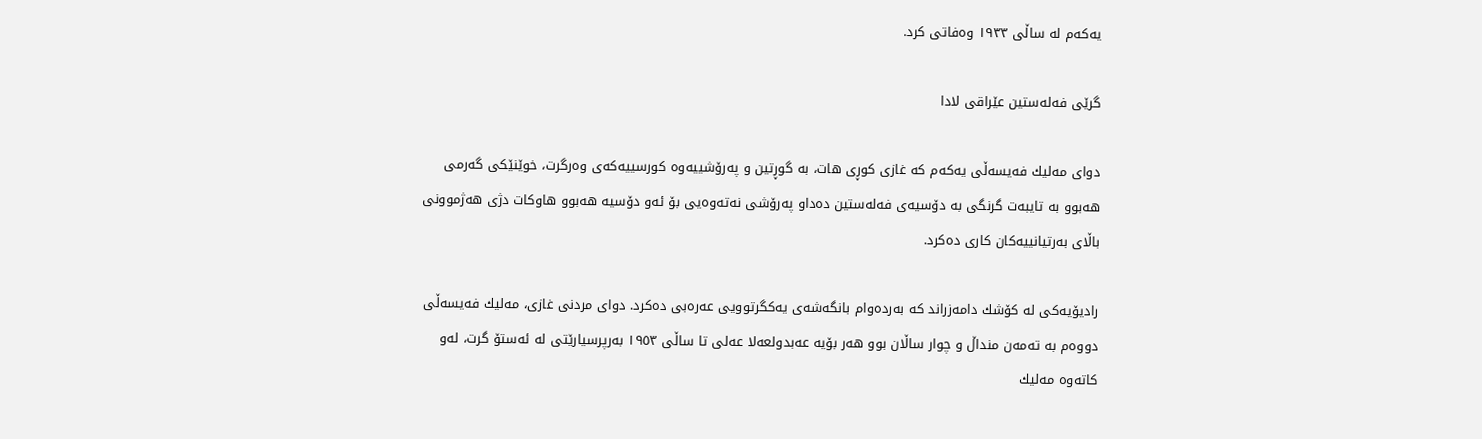یه‌كه‌م له‌ ساڵى ١٩٣٣ وه‌فاتى كرد.

گرێى فه‌له‌ستین عێراقى لادا

دواى مه‌لیك فه‌یسه‌ڵى یه‌كه‌م كه‌ غازى كوڕى هات، به‌ گوڕتین و په‌رۆشییه‌وه‌ كورسییه‌كه‌ى وه‌رگرت، خوێنێكى گه‌رمى هه‌بوو به‌ تایبه‌ت گرنگى به‌ دۆسیه‌ى فه‌له‌ستین ده‌داو په‌رۆشى نه‌ته‌وه‌یى بۆ ئه‌و دۆسیه‌ هه‌بوو هاوكات دژى هه‌ژموونى باڵاى به‌رتیانییه‌كان كارى ده‌كرد.

رادیۆیه‌كى له‌ كۆشك دامه‌زراند كه‌ به‌رده‌وام بانگه‌شه‌ى یه‌كگرتوویى عه‌ره‌بى ده‌كرد. دواى مردنى غازى، مه‌لیك فه‌یسه‌ڵى دووه‌م به‌ ته‌مه‌ن منداڵ و چوار ساڵان بوو هه‌ر بۆیه‌ عه‌بدولعه‌لا عه‌لى تا ساڵى ١٩٥٣ به‌رپرسیارێتى له‌ ئه‌ستۆ گرت، له‌و كاته‌وه‌ مه‌لیك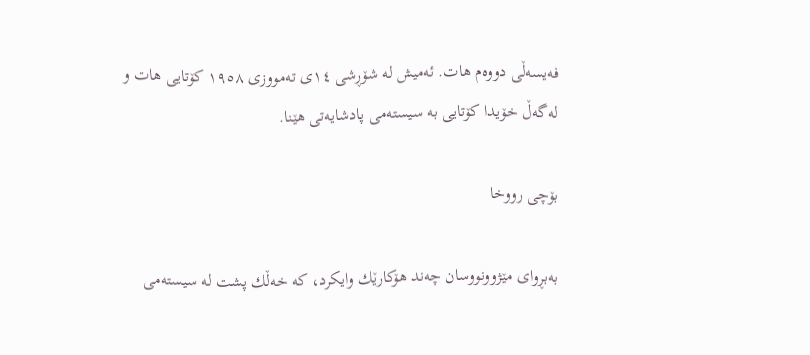فه‌یسه‌ڵى دووه‌م هات. ئه‌میش له‌ شۆڕشى ١٤ى ته‌مووزى ١٩٥٨ كۆتایى هات و له‌گه‌ڵ خۆیدا كۆتایى به‌ سیسته‌مى پادشایه‌تى هێنا.

بۆچى رووخا

به‌بڕواى مێژوونووسان چه‌ند هۆكارێك وایكرد، كه‌ خه‌ڵك پشت له‌ سیسته‌مى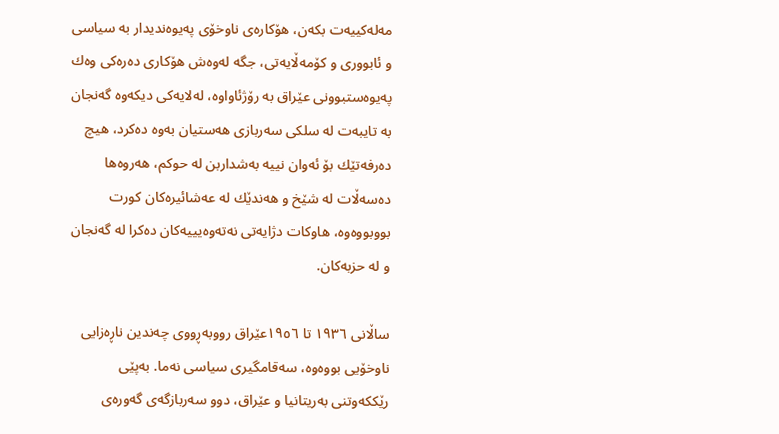مه‌له‌كییه‌ت بكه‌ن، هۆكاره‌ى ناوخۆى په‌یوه‌ندیدار به‌ سیاسى و ئابوورى و كۆمه‌ڵایه‌تى، جگه‌ له‌وه‌ش هۆكارى ده‌ره‌كى وه‌ك پەیوە‌ستبوونى عێراق به‌ رۆژئاواوه‌، له‌لایه‌كى دیكه‌وه‌ گه‌نجان به‌ تایبه‌ت له‌ سلكى سه‌ربازى هه‌ستیان به‌وه‌ ده‌كرد، هیچ ده‌رفه‌تێك بۆ ئه‌وان نییه‌ به‌شداربن له‌ حوكم، هه‌روه‌ها ده‌سه‌ڵات له‌ شێخ و هه‌ندێك له‌ عه‌شائیره‌كان كورت بووبووه‌وه‌، هاوكات دژایه‌تى نه‌ته‌وه‌یییه‌كان ده‌كرا له‌ گه‌نجان و له‌ حزبه‌كان.

ساڵانى ١٩٣٦ تا ١٩٥٦عێراق رووبه‌ڕووى چه‌ندین ناڕه‌زایى ناوخۆیى بووه‌وه‌، سه‌قامگیرى سیاسى نه‌ما. به‌پێى رێككه‌وتنى به‌ریتانیا و عێراق، دوو سه‌ربازگه‌ى گه‌وره‌ى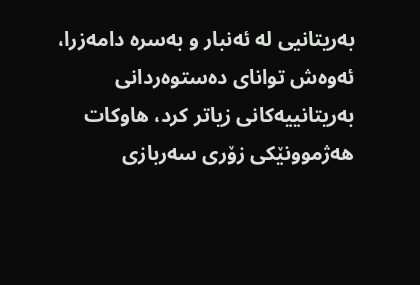به‌ریتانیى له‌ ئه‌نبار و به‌سره‌ دامه‌زرا، ئه‌وه‌ش تواناى ده‌ستوه‌ردانى به‌ریتانییه‌كانى زیاتر كرد، هاوكات هه‌ژموونێكى زۆرى سه‌ربازى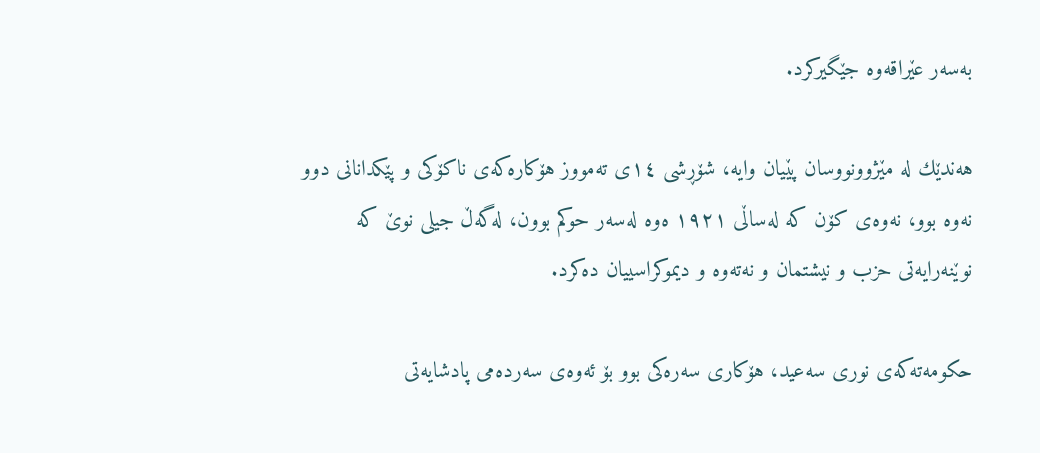به‌سه‌ر عێراقه‌وه‌ جێگیركرد.

هه‌ندێك له‌ مێژوونووسان پێیان وایه‌، شۆڕشى ١٤ى ته‌مووز هۆكاره‌كه‌ى ناكۆكى و پێكدانانى دوو نه‌وه‌ بوو، نه‌وه‌ى كۆن كه‌ له‌ساڵى ١٩٢١ ه‌وه‌ له‌سه‌ر حوكم بوون، له‌گه‌ڵ جیلى نوێ كه‌ نوێنه‌رایه‌تى حزب و نیشتمان و نه‌ته‌وه‌ و دیموكراسییان ده‌كرد.

حكومه‌ته‌كه‌ى نورى سه‌عید، هۆكارى سه‌ره‌كى بوو بۆ ئه‌وه‌ى سه‌رده‌مى پادشایه‌تى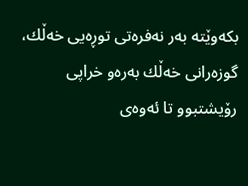بكه‌وێته‌ به‌ر نه‌فره‌تى توڕه‌یى خه‌ڵك، گوزه‌رانى خه‌ڵك به‌ره‌و خراپى رۆیشتبوو تا ئه‌وه‌ى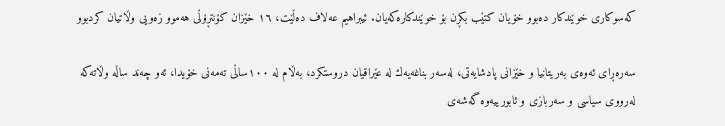كه‌سوكارى خوێندكار ده‌بوو خۆیان كتێب بكڕن بۆ خوێندكاره‌كه‌یان. ئیبراهیم عه‌لاف ده‌ڵێت، ١٦ خێزان كۆنتڕۆڵى هه‌موو زه‌ویى وڵاتیان كردبوو

سه‌ره‌ڕاى ئه‌وه‌ى به‌ریتانیا و خێزانى پادشایه‌تى، له‌سه‌ر بناغه‌یه‌ك له عێراقیان دروستكرد، به‌ڵام له‌ ١٠٠ساڵى ته‌مه‌نى خۆیدا، ئه‌و چه‌ند ساڵه‌ وڵاته‌كه‌ له‌رووى سیاسى و سه‌ربازى و ئابورییه‌وه‌ گه‌شه‌ى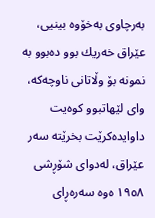به‌رچاوى به‌خۆوه‌ بینیى، عێراق خه‌ریك بوو ده‌بوو به‌ نمونه‌ بۆ وڵاتانى ناوچه‌كه‌، واى لێهاتبوو كوه‌یت داوایده‌كرێت بخرێته‌ سه‌ر عێراق، له‌دواى شۆڕشى ١٩٥٨ ەوە سەرەڕای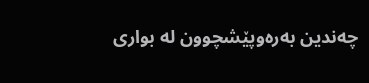چەندین بەرەوپێشچوون له‌ بوارى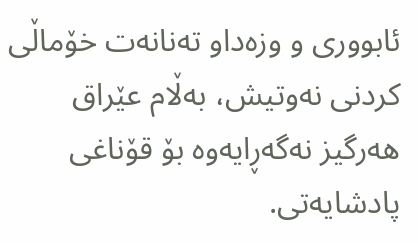ئابوورى و وزه‌داو ته‌نانه‌ت خۆماڵى كردنى نه‌وتیش، به‌ڵام عێراق هه‌رگیز نه‌گه‌ڕایه‌وه‌ بۆ قۆناغى پادشایه‌تى.